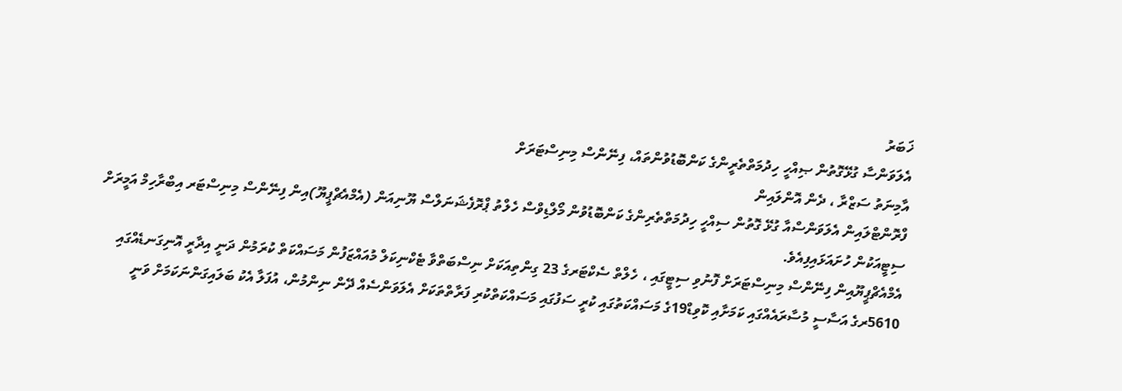ޚަބަރު
އެލަވަންސާ ގުޅޭގޮތުން ޞިއްހީ ހިދުމަތްތެރީންގެ ކަންބޮޑުވުންތައް، ފިނޭންސް މިނިސްޓަރަށް
އާމިނަތު ސަޒްރާ ، ދެން އޮންލައިން
ފްރޮންޓްލައިން އެލަވަންސްއާ ގުޅޭ ގޮތުން ސިއްހީ ހިދުމަތްތެރިންގެ ކަންބޮޑުވުން މޯލްޑިވްސް ހެލްތު ޕްރޮފެޝަނަލްސް ޔޫނިއަން (އެމްއެޗްޕީޔޫ)އިން ފިނޭންސް މިނިސްޓަރ އިބްރާހިމް އަމީރަށް ސިޓީއަކުން ހުށައަޅައިފިއެވެ.
އެމްއެޗްޕީޔޫއިން ފިނޭންސް މިނިސްޓަރަށް ފޮނުވި ސިޓީގައި ، ހެލްތް ސެކްޓަރގެ 23 ގިންތިއަކަށް ނިސްބަތްވާ ޓެކްނިކަލް މުއައްޒަފުން މަސައްކަތް ކުރަމުން ދަނީ އިދާރީ އޮނިގަނޑެއްގައި 5610ރގެ އަސާސީ މުސާރައެއްގައި ކަމަށާއި ކޮވިޑް19ގެ މަސައްކަތުގައި ކުރީ ސަފުގައި މަސައްކަތްކުރި ފަރާތްތަކަށް އެލަވަންސެއް ދޭން ނިންމުން، އުފަލާ އެކު ބަލައިގަންނަކަމަށް ވަނީ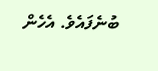ބުނެފައެވެ. އެހެން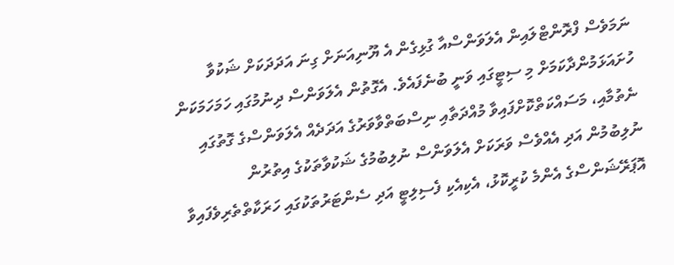ނަމަވެސް ފްރޮންޓްލައިން އެލަވަންސްއާ ގުޅިގެން އެ ޔޫނިއަނަށް ގިނަ އަދަދަކަށް ޝަކުވާ ހުށައަޅަމުންދާކަމަށް މި ސިޓީގައި ވަނީ ބުނެފައެވެ. އެގޮތުން އެލަވަންސް ދިނުމުގައި ހަމަހަމަކަން ނެތުމާއި، މަސައްކަތްކޮށްފައިވާ މުއްދަތާއި ނިސްބަތްވާވަރުގެ އަދަދެއް އެލަވަންސްގެ ގޮތުގައި ނުލިބުމުން އަދި އެއްވެސް ވަރަކަށް އެލަވަންސް ނުލިބުމުގެ ޝަކުވާތަކުގެ އިތުރުން އޮޕަރޭޝަންސްގެ އެންމެ ކުރީކޮޅު، އެކިއެކި ފެސިލިޓީ އަދި ސެންޓަރުތަކުގައި ހަރަކާތްތެރިވެފައިވާ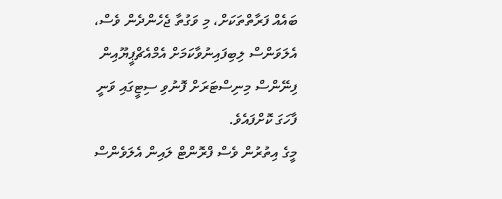ބައެއް ފަރާތްތަކަށް، މި ވަގުތާ ޖެހެންދެން ވެސް، އެލަވަންސް ލިބިފައިނުވާކަމަށް އެމްއެޗްޕީޔޫއިން ފިނޭންސް މިނިސްޓަރަށް ފޮނުވި ސިޓީގައި ވަނީ ފާހަގަ ކޮށްފައެވެ.
މީގެ އިތުރުން ވެސް ފްރޮންޓް ލައިން އެލަވެންސް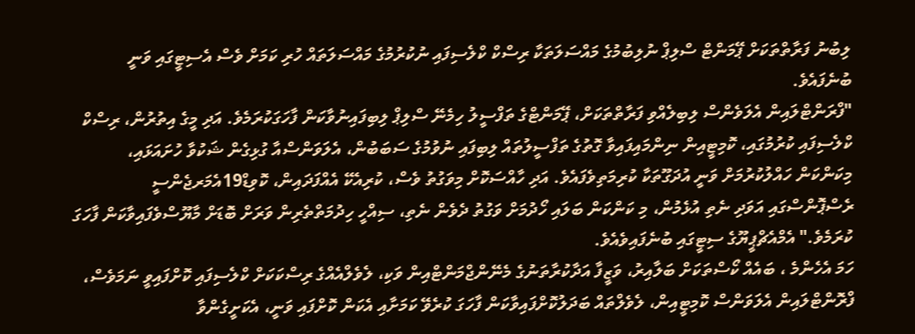ލިބުނު ފަރާތްތަކަށް ޕޭމަންޓް ސްލިޕް ނުލިބުމުގެ މައްސަލަތަކާ ރިސްކް ކްލެސިފައި ނުކުރުމުގެ މައްސަލަތައް ހުރި ކަމަށް ވެސް އެސިޓީގައި ވަނީ ބުނެފައެވެ.
"ފްރަންޓްލައިން އެލަވެންސް ލިބިލެއްވި ފަރާތްތަކަށް، ޕޭމަންޓްގެ ތަފްސީލު ހިމެނޭ ސްލިޕް ލިބިފައިނުވާކަން ފާހަގަކުރަމެވެ. އަދި މީގެ އިތުރުން، ރިސްކް ކްލެސިފައި ކުރުމުގައި، ކޮމިޓީއިން ނިންމައިފައިވާ ގޮތުގެ ތަފްސީލުތައް ލިބިފައި ނުވުމުގެ ސަބަބުން، އެލަވަންސްއާ ގުޅިގެން ޝަކުވާ ހުށައަޅައި، މިކަންކަން ހައްލުކުރުމަށް ވަނީ އުދަގޫތަކާ ކުރިމަތިވެފައެވެ. އަދި ހާއްސަކޮށް މިވަގުތު ވެސް، ކުރިއެކޭ އެއްފަދައިން، ކޮވިޑް19އެމަރޖެންސީ ރެސްޕޮންސްގައި އަވަދި ނެތި އުޅެމުން، މި ކަންކަން ބަލައި ހޯދުމަށް ވަގުތު ދެވެން ނެތި، ސިއްހީ ހިދުމަތްތެރިން ވަރަށް ބޮޑަށް މާޔޫސްވެފައިވާކަން ފާހަގަ ކުރަމެވެ." އެމްއެޗްޕީޔޫގެ ސިޓީގައި ބުނެފައިވެއެވެ.
ހަމަ އެހެންމެ ، ބައެއް ކޯސްތަކަށް ބަލާއިރު، ވަޒީފާ އަދާކުރާތަނުގެ މެނޭންޖްމަންޓްއިން ވަކި، ލެވެލްއެއްގެ ރިސްކަކަށް ކްލެސިފައި ކޮށްފައިވީ ނަމަވެސް، ފްރޮންޓްލައިން އެލަވަންސް ކޮމިޓީއިން، ލެވެލްތައް ބަދަލުކޮށްފައިވާކަން ފާހަގަ ކުރެވޭ ކަމަށާއި އެކަން ކޮށްފައި ވަނީ، އެކަށީގެންވާ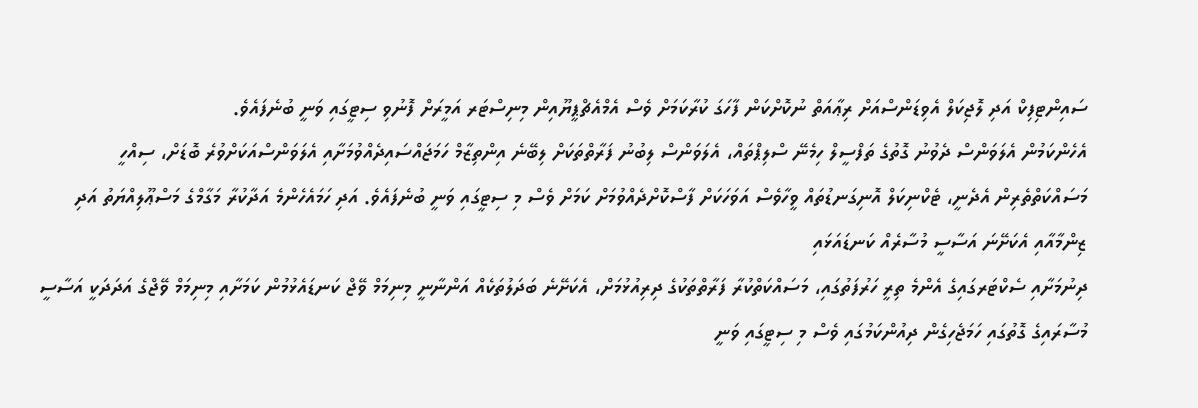ސައިންޓިފިކް އަދި ލޮޖިކަލް އެވިޑަންސްއަށް ރިޢާއަތް ނުކޮށްކަން ފާހަގަ ކުރާކަމަށް ވެސް އެމްއެޗްޕީޔޫއިން މިނިސްޓަރ އަމީރަށް ފޮނުވި ސިޓީގައި ވަނީ ބުނެފައެވެ.
އެހެންކަމުން އެލަވަންސް ދެވުނު ގޮތުގެ ތަފްސީލް ހިމެނޭ ސްލިޕްތައް، އެލަވަންސް ލިބުނު ފަރާތްތަކަށް ލިބޭނެ އިންތިޒާމް ހަމަޖައްސައިދެއްވުމަށާއި އެލަވަންސްއަކަށްވުރެ ބޮޑަށް، ސިއްހީ މަސައްކަތްތެރިން އެދެނީ، ޓެކްނިކަލް އޮނިގަނޑުތައް ވީހާވެސް އަވަހަކަށް ފާސްކޮށްދެއްވުމަށް ކަމަށް ވެސް މި ސިޓީގައި ވަނީ ބުނެފައެވެ. އަދި ހަމައެހެންމެ އަދާކުރާ މަގާމްގެ މަސްޢޫލިއްޔަތު އަދި ޒިންމާއާއި އެކަށޭނަ އަސާސީ މުސާރެއް ކަނޑައަޅައި
ދިނުމަށާއި ސެކްޓަރގައިގެ އެންމެ ތިރީ ހަރުފަތުގައި، މަސައްކަތްކުރާ ފަރާތްތަކުގެ ދިރިއުޅުމަށް، އެކަށޭނެ ބަދަލުތަކެއް އަންނާނީ މިނިމަމް ވޭޖް ކަނޑައެޅުމުން ކަމަށާއި މިނިމަމް ވޭޖްގެ އަދަދަކީ އަސާސީ މުސާރައިގެ ގޮތުގައި ހަމަޖެހިގެން ދިއުންކަމުގައި ވެސް މި ސިޓީގައި ވަނީ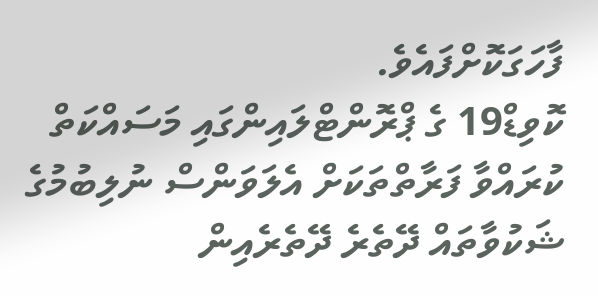ފާހަގަކޮށްފައެވެ.
ކޮވިޑް19 ގެ ޕްރޮންޓްލައިންގައި މަސައްކަތް ކުރައްވާ ފަރާތްތަކަށް އެލަވަންސް ނުލިބުމުގެ ޝަކުވާތައް ދޭތެރެ ދޭތެރެއިން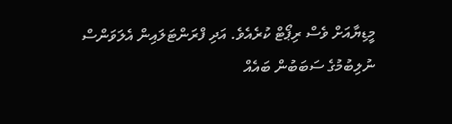މީޑިޔާއަށް ވެސް ރިޕޯޓް ކުރެއެވެ. އަދި ފްރަންޓަލައިން އެލަވަންސް ނުލިބުމުގެ ސަބަބުން ބައެއް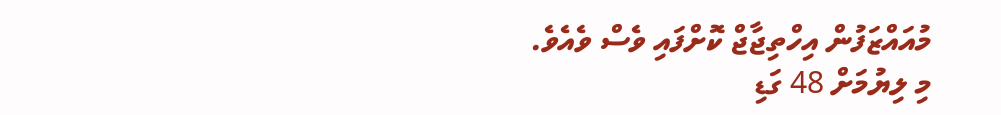މުއައްޒަފުން އިހްތިޖާޖް ކޮށްފައި ވެސް ވެއެވެ.
މި ލިޔުމަށް 48 ގަޑި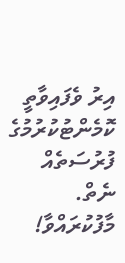އިރު ވެފައިވާތީ ކޮމެންޓުކުރުމުގެ ފުރުސަތެއް ނެތް. މާފުކުރައްވާ!